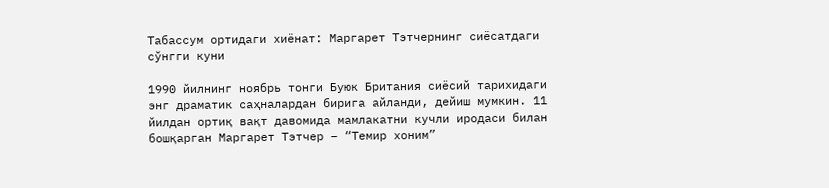Табассум ортидаги хиёнат: Маргарет Тэтчернинг сиёсатдаги сўнгги куни

1990 йилнинг ноябрь тонги Буюк Британия сиёсий тарихидаги энг драматик саҳналардан бирига айланди, дейиш мумкин. 11 йилдан ортиқ вақт давомида мамлакатни кучли иродаси билан бошқарган Маргарет Тэтчер – “Темир хоним”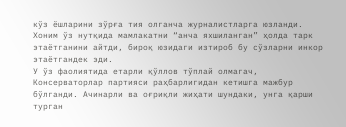кўз ёшларини зўрға тия олганча журналистларга юзланди. Хоним ўз нутқида мамлакатни “анча яхшиланган” ҳолда тарк этаётганини айтди, бироқ юзидаги изтироб бу сўзларни инкор этаётгандек эди.
У ўз фаолиятида етарли қўллов тўплай олмагач, Консерваторлар партияси раҳбарлигидан кетишга мажбур бўлганди. Ачинарли ва оғриқли жиҳати шундаки, унга қарши турган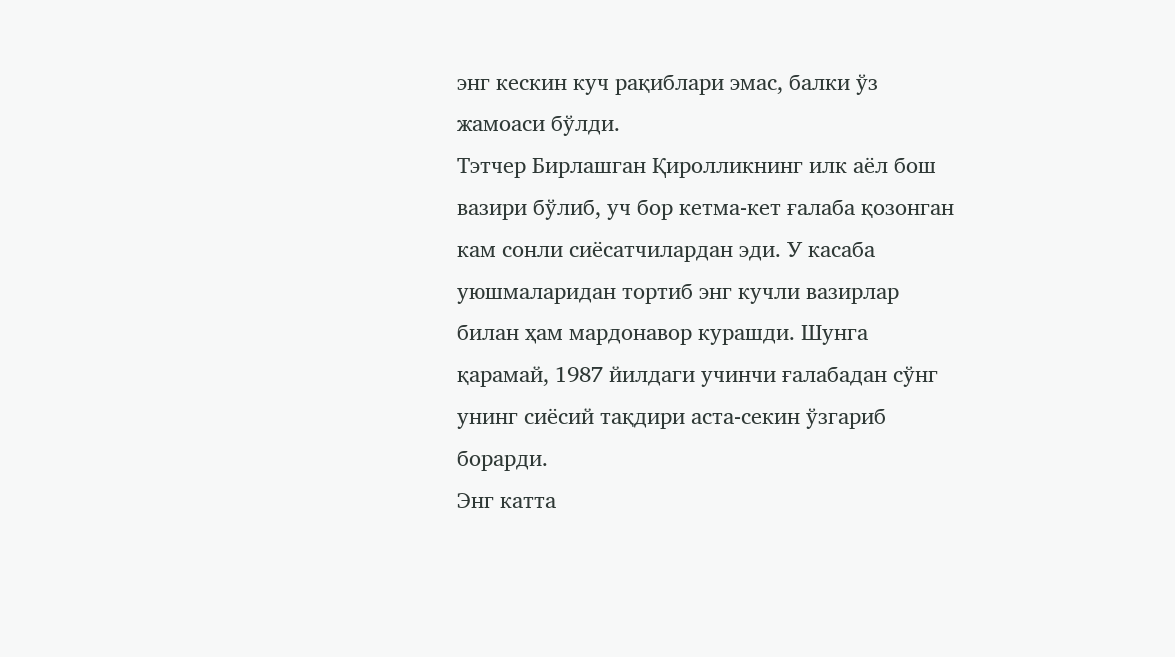энг кескин куч рақиблари эмас, балки ўз жамоаси бўлди.
Тэтчер Бирлашган Қиролликнинг илк аёл бош вазири бўлиб, уч бор кетма-кет ғалаба қозонган кам сонли сиёсатчилардан эди. У касаба уюшмаларидан тортиб энг кучли вазирлар билан ҳам мардонавор курашди. Шунга қарамай, 1987 йилдаги учинчи ғалабадан сўнг унинг сиёсий тақдири аста-секин ўзгариб борарди.
Энг катта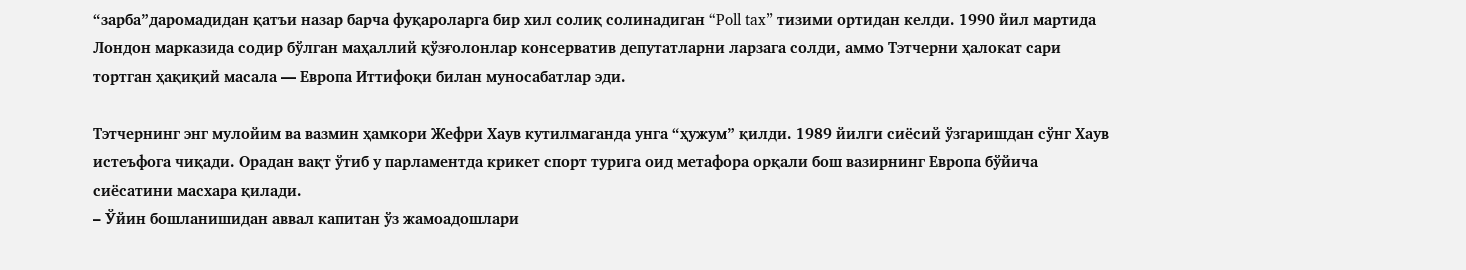“зарба”даромадидан қатъи назар барча фуқароларга бир хил солиқ солинадиган “Poll tax” тизими ортидан келди. 1990 йил мартида Лондон марказида содир бўлган маҳаллий қўзғолонлар консерватив депутатларни ларзага солди, аммо Тэтчерни ҳалокат сари тортган ҳақиқий масала — Европа Иттифоқи билан муносабатлар эди.

Тэтчернинг энг мулойим ва вазмин ҳамкори Жефри Хаув кутилмаганда унга “ҳужум” қилди. 1989 йилги сиёсий ўзгаришдан сўнг Хаув истеъфога чиқади. Орадан вақт ўтиб у парламентда крикет спорт турига оид метафора орқали бош вазирнинг Европа бўйича сиёсатини масхара қилади.
– Ўйин бошланишидан аввал капитан ўз жамоадошлари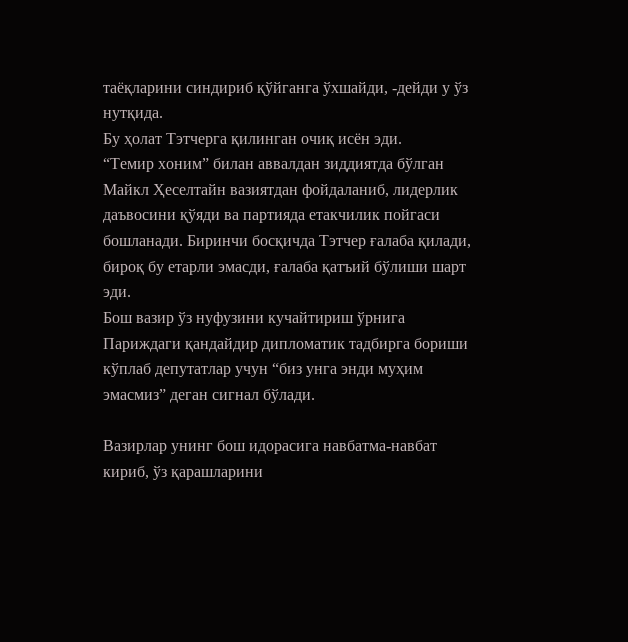таёқларини синдириб қўйганга ўхшайди, -дейди у ўз нутқида.
Бу ҳолат Тэтчерга қилинган очиқ исён эди.
“Темир хоним” билан аввалдан зиддиятда бўлган Майкл Ҳеселтайн вазиятдан фойдаланиб, лидерлик даъвосини қўяди ва партияда етакчилик пойгаси бошланади. Биринчи босқичда Тэтчер ғалаба қилади, бироқ бу етарли эмасди, ғалаба қатъий бўлиши шарт эди.
Бош вазир ўз нуфузини кучайтириш ўрнига Париждаги қандайдир дипломатик тадбирга бориши кўплаб депутатлар учун “биз унга энди муҳим эмасмиз” деган сигнал бўлади.

Вазирлар унинг бош идорасига навбатма-навбат кириб, ўз қарашларини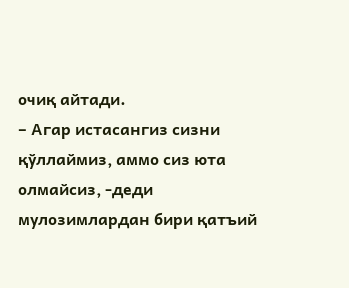очиқ айтади.
– Агар истасангиз сизни қўллаймиз, аммо сиз юта олмайсиз, -деди мулозимлардан бири қатъий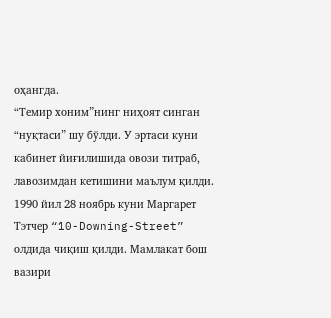оҳангда.
“Темир хоним”нинг ниҳоят синган “нуқтаси” шу бўлди. У эртаси куни кабинет йиғилишида овози титраб, лавозимдан кетишини маълум қилди.
1990 йил 28 ноябрь куни Маргарет Тэтчер “10-Downing-Street” олдида чиқиш қилди. Мамлакат бош вазири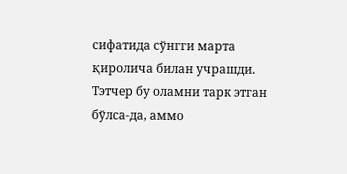сифатида сўнгги марта қиролича билан учрашди.
Тэтчер бу оламни тарк этган бўлса-да, аммо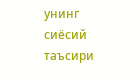унинг сиёсий таъсири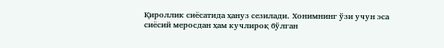Қироллик сиёсатида ҳануз сезилади. Хонимнинг ўзи учун эса сиёсий меросдан ҳам кучлироқ бўлган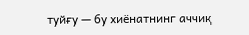туйғу — бу хиёнатнинг аччиқ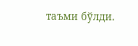таъми бўлди.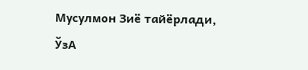Мусулмон Зиё тайёрлади,
ЎзА